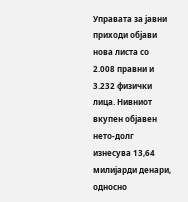Управата за јавни приходи објави нова листа со 2.008 правни и 3.232 физички лица. Нивниот вкупен објавен нето-долг изнесува 13,64 милијарди денари, односно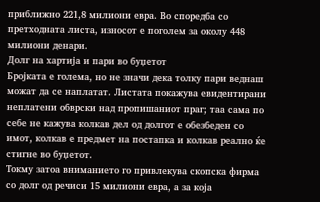приближно 221,8 милиони евра. Во споредба со претходната листа, износот е поголем за околу 448 милиони денари.
Долг на хартија и пари во буџетот
Бројката е голема, но не значи дека толку пари веднаш можат да се наплатат. Листата покажува евидентирани неплатени обврски над пропишаниот праг; таа сама по себе не кажува колкав дел од долгот е обезбеден со имот, колкав е предмет на постапка и колкав реално ќе стигне во буџетот.
Токму затоа вниманието го привлекува скопска фирма со долг од речиси 15 милиони евра, а за која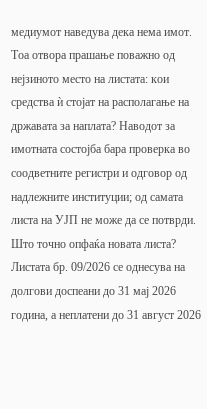медиумот наведува дека нема имот. Тоа отвора прашање поважно од нејзиното место на листата: кои средства ѝ стојат на располагање на државата за наплата? Наводот за имотната состојба бара проверка во соодветните регистри и одговор од надлежните институции; од самата листа на УЈП не може да се потврди.
Што точно опфаќа новата листа?
Листата бр. 09/2026 се однесува на долгови доспеани до 31 мај 2026 година, а неплатени до 31 август 2026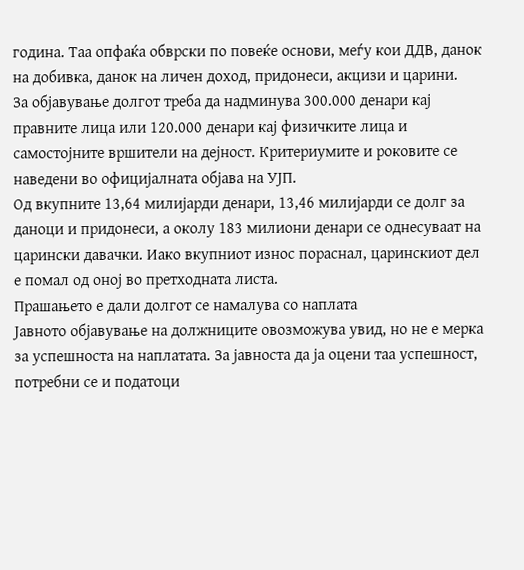година. Таа опфаќа обврски по повеќе основи, меѓу кои ДДВ, данок на добивка, данок на личен доход, придонеси, акцизи и царини.
За објавување долгот треба да надминува 300.000 денари кај правните лица или 120.000 денари кај физичките лица и самостојните вршители на дејност. Критериумите и роковите се наведени во официјалната објава на УЈП.
Од вкупните 13,64 милијарди денари, 13,46 милијарди се долг за даноци и придонеси, а околу 183 милиони денари се однесуваат на царински давачки. Иако вкупниот износ пораснал, царинскиот дел е помал од оној во претходната листа.
Прашањето е дали долгот се намалува со наплата
Јавното објавување на должниците овозможува увид, но не е мерка за успешноста на наплатата. За јавноста да ја оцени таа успешност, потребни се и податоци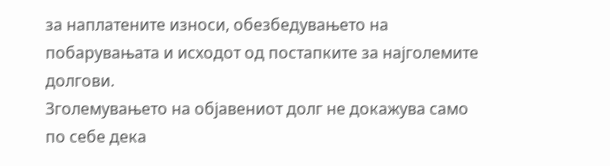за наплатените износи, обезбедувањето на побарувањата и исходот од постапките за најголемите долгови.
Зголемувањето на објавениот долг не докажува само по себе дека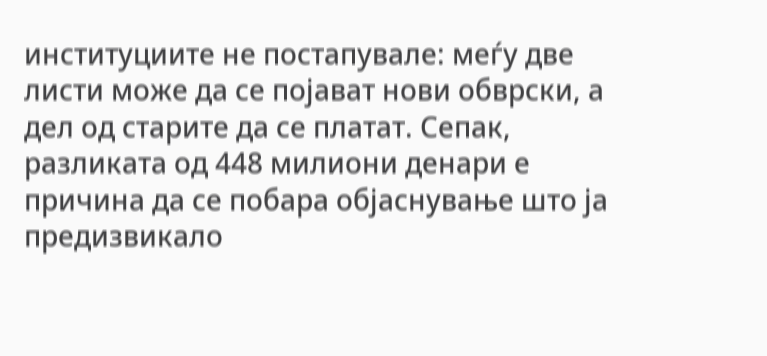институциите не постапувале: меѓу две листи може да се појават нови обврски, а дел од старите да се платат. Сепак, разликата од 448 милиони денари е причина да се побара објаснување што ја предизвикало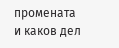промената и каков дел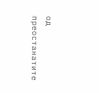од преостанатите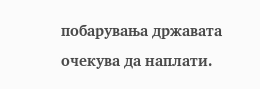побарувања државата очекува да наплати.